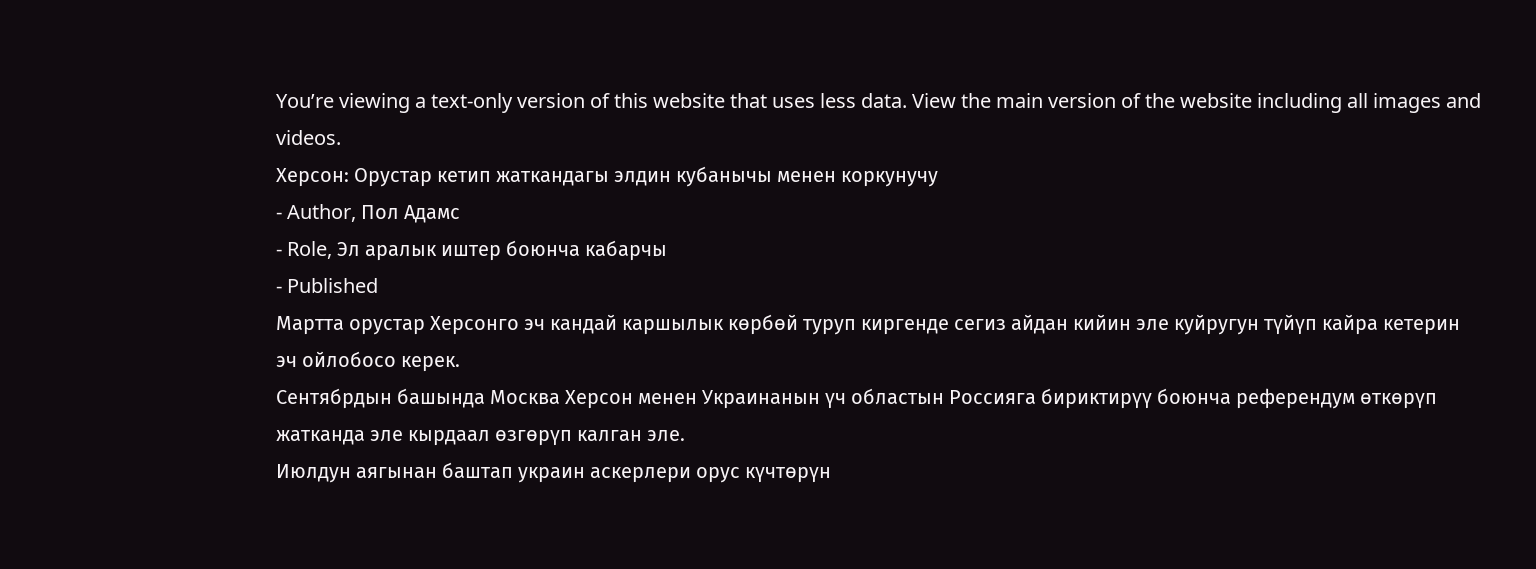You’re viewing a text-only version of this website that uses less data. View the main version of the website including all images and videos.
Херсон: Орустар кетип жаткандагы элдин кубанычы менен коркунучу
- Author, Пол Адамс
- Role, Эл аралык иштер боюнча кабарчы
- Published
Мартта орустар Херсонго эч кандай каршылык көрбөй туруп киргенде сегиз айдан кийин эле куйругун түйүп кайра кетерин эч ойлобосо керек.
Сентябрдын башында Москва Херсон менен Украинанын үч областын Россияга бириктирүү боюнча референдум өткөрүп жатканда эле кырдаал өзгөрүп калган эле.
Июлдун аягынан баштап украин аскерлери орус күчтөрүн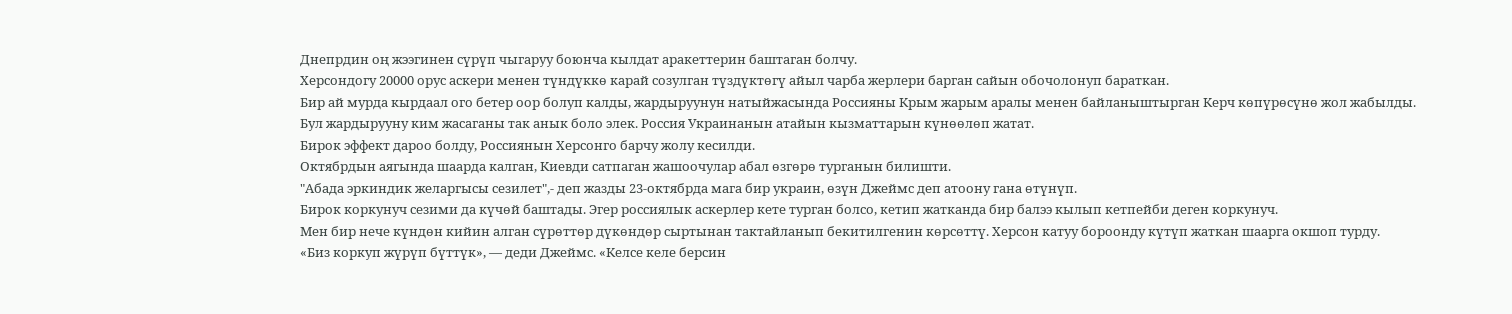Днепрдин оң жээгинен сүрүп чыгаруу боюнча кылдат аракеттерин баштаган болчу.
Херсондогу 20000 орус аскери менен түндүккө карай созулган түздүктөгү айыл чарба жерлери барган сайын обочолонуп бараткан.
Бир ай мурда кырдаал ого бетер оор болуп калды, жардыруунун натыйжасында Россияны Крым жарым аралы менен байланыштырган Керч көпүрөсүнө жол жабылды.
Бул жардырууну ким жасаганы так анык боло элек. Россия Украинанын атайын кызматтарын күнөөлөп жатат.
Бирок эффект дароо болду, Россиянын Херсонго барчу жолу кесилди.
Октябрдын аягында шаарда калган, Киевди сатпаган жашоочулар абал өзгөрө турганын билишти.
"Абада эркиндик желаргысы сезилет",- деп жазды 23-октябрда мага бир украин, өзүн Джеймс деп атоону гана өтүнүп.
Бирок коркунуч сезими да күчөй баштады. Эгер россиялык аскерлер кете турган болсо, кетип жатканда бир балээ кылып кетпейби деген коркунуч.
Мен бир нече күндөн кийин алган сүрөттөр дүкөндөр сыртынан тактайланып бекитилгенин көрсөттү. Херсон катуу бороонду күтүп жаткан шаарга окшоп турду.
«Биз коркуп жүрүп бүттүк», — деди Джеймс. «Келсе келе берсин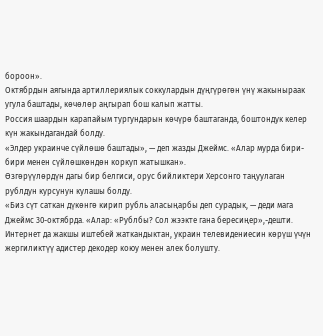бороон».
Октябрдын аягында артиллериялык соккулардын дүңгүрөгөн үнү жакыныраак угула баштады, көчөлөр аңгырап бош калып жатты.
Россия шаардын карапайым тургундарын көчүрө баштаганда, боштондук келер күн жакындагандай болду.
«Элдер украинче сүйлөшө баштады», — деп жазды Джеймс. «Алар мурда бири-бири менен сүйлөшкөндөн коркуп жатышкан».
Өзгөрүүлөрдүн дагы бир белгиси, орус бийликтери Херсонго таңуулаган рублдун курсунун кулашы болду.
«Биз сүт саткан дүкөнгө кирип рубль аласыңарбы деп сурадык, — деди мага Джеймс 30-октябрда. «Алар: «Рублбы? Сол жээкте гана бересиңер»,-дешти.
Интернет да жакшы иштебей жаткандыктан, украин телевидениесин көрүш үчүн жергиликтүү адистер декодер коюу менен алек болушту.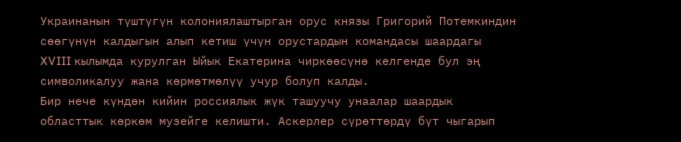Украинанын түштүгүн колониялаштырган орус князы Григорий Потемкиндин сөөгүнүн калдыгын алып кетиш үчүн орустардын командасы шаардагы XVIII кылымда курулган Ыйык Екатерина чиркөөсүнө келгенде бул эң символикалуу жана көрмөтмөлүү учур болуп калды.
Бир нече күндөн кийин россиялык жүк ташуучу унаалар шаардык областтык көркөм музейге келишти. Аскерлер сүрөттөрдү бүт чыгарып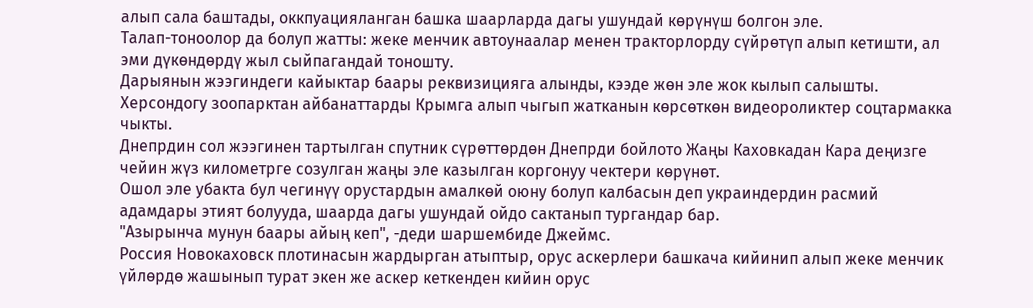алып сала баштады, оккпуацияланган башка шаарларда дагы ушундай көрүнүш болгон эле.
Талап-тоноолор да болуп жатты: жеке менчик автоунаалар менен тракторлорду сүйрөтүп алып кетишти, ал эми дүкөндөрдү жыл сыйпагандай тоношту.
Дарыянын жээгиндеги кайыктар баары реквизицияга алынды, кээде жөн эле жок кылып салышты. Херсондогу зоопарктан айбанаттарды Крымга алып чыгып жатканын көрсөткөн видеороликтер соцтармакка чыкты.
Днепрдин сол жээгинен тартылган спутник сүрөттөрдөн Днепрди бойлото Жаңы Каховкадан Кара деңизге чейин жүз километрге созулган жаңы эле казылган коргонуу чектери көрүнөт.
Ошол эле убакта бул чегинүү орустардын амалкөй оюну болуп калбасын деп украиндердин расмий адамдары этият болууда, шаарда дагы ушундай ойдо сактанып тургандар бар.
"Азырынча мунун баары айың кеп", -деди шаршембиде Джеймс.
Россия Новокаховск плотинасын жардырган атыптыр, орус аскерлери башкача кийинип алып жеке менчик үйлөрдө жашынып турат экен же аскер кеткенден кийин орус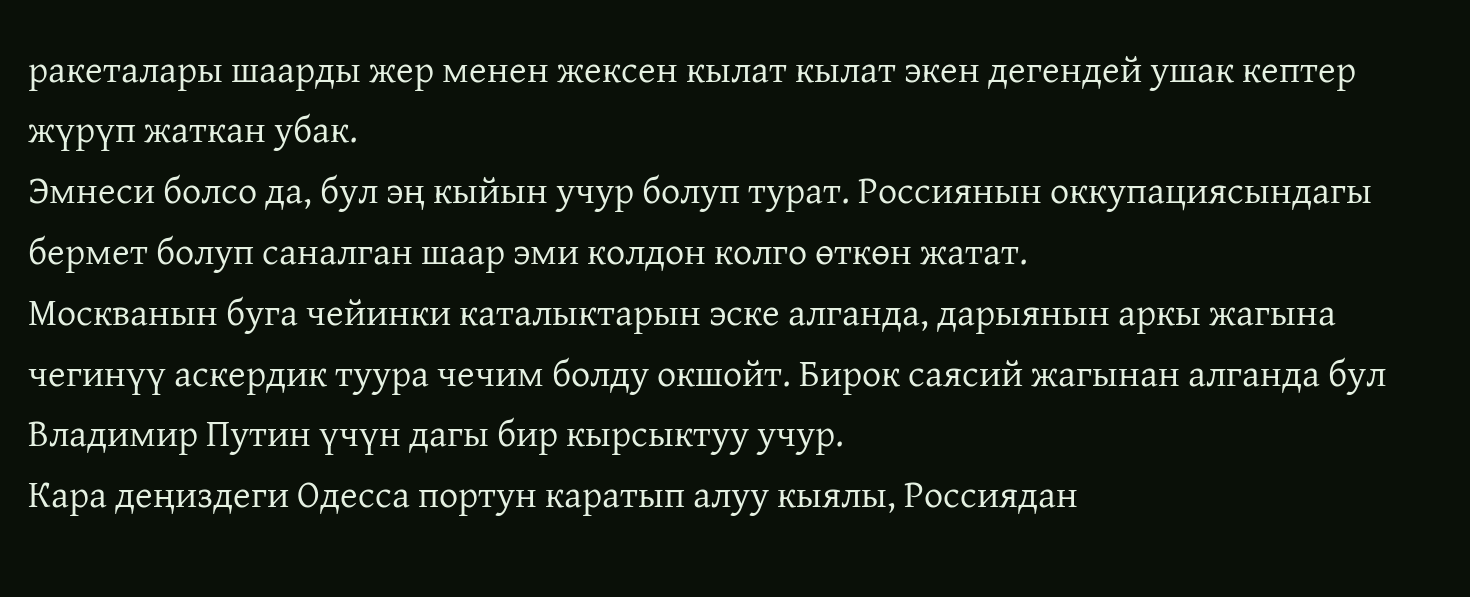ракеталары шаарды жер менен жексен кылат кылат экен дегендей ушак кептер жүрүп жаткан убак.
Эмнеси болсо да, бул эң кыйын учур болуп турат. Россиянын оккупациясындагы бермет болуп саналган шаар эми колдон колго өткөн жатат.
Москванын буга чейинки каталыктарын эске алганда, дарыянын аркы жагына чегинүү аскердик туура чечим болду окшойт. Бирок саясий жагынан алганда бул Владимир Путин үчүн дагы бир кырсыктуу учур.
Кара деңиздеги Одесса портун каратып алуу кыялы, Россиядан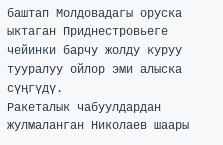баштап Молдовадагы оруска ыктаган Приднестровьеге чейинки барчу жолду куруу тууралуу ойлор эми алыска сүңгүдү.
Ракеталык чабуулдардан жулмаланган Николаев шаары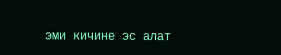эми кичине эс алат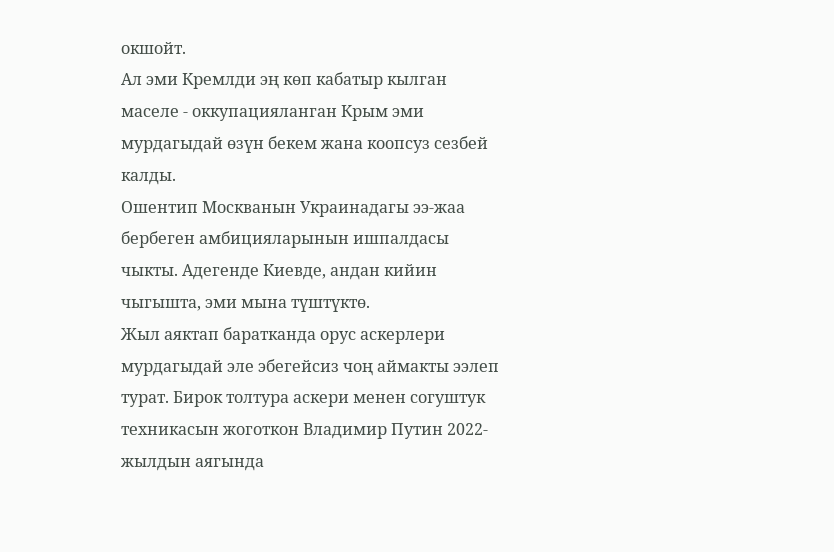окшойт.
Ал эми Кремлди эң көп кабатыр кылган маселе - оккупацияланган Крым эми мурдагыдай өзүн бекем жана коопсуз сезбей калды.
Ошентип Москванын Украинадагы ээ-жаа бербеген амбицияларынын ишпалдасы чыкты. Адегенде Киевде, андан кийин чыгышта, эми мына түштүктө.
Жыл аяктап баратканда орус аскерлери мурдагыдай эле эбегейсиз чоң аймакты ээлеп турат. Бирок толтура аскери менен согуштук техникасын жоготкон Владимир Путин 2022-жылдын аягында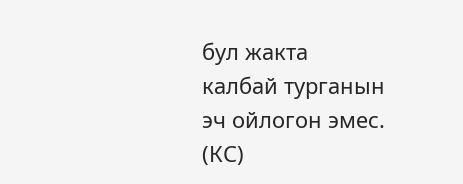бул жакта калбай турганын эч ойлогон эмес. (КС)